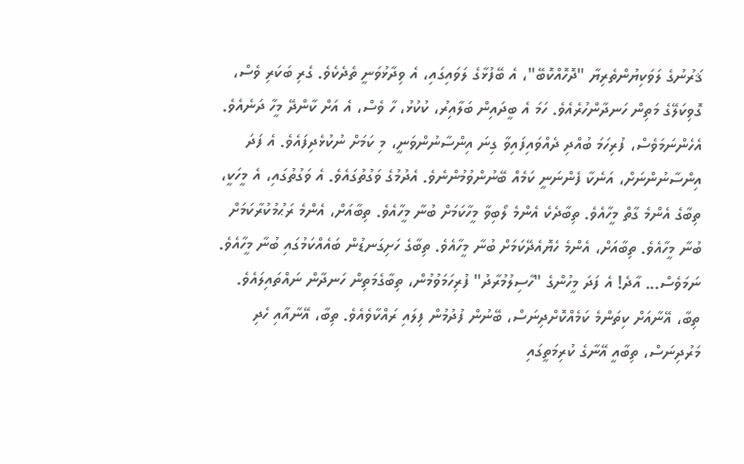ޤަރުނުގެ ލަވަކިޔުންތެރިޔާ "ދޮހޮއްކޮބޭ"، އެ ބޭފުޅާގެ ލަވައިގައި، އެ ވިދާޅުވަނީ ތެދެކެވެ. ގެރި ބަކަރި ވެސް، ގޮވިކަލޭގެ މަތިން ހަނދާންހުރެއެވެ. ހަމަ އެ ބީދައިން ބަލާއިރު، ކުކުޅު، ހާ ވެސް، އެ އަށް ކާންދޭ މީހާ ދަނެއެވެ. އެހެންނަމަވެސް، ފުރިހަމަ ބުއްދި ދެއްވައިފައިވާ ގިނަ އިންސާނުންވަނީ، މި ކަމަށް ނުކުޅެދިފައެވެ. އެ ފަދަ އިންސާނުންނަށް، އަނެކާ ފެންނަނީ ކަމެއް ބޭނުންވުމުންނެވެ. އެދުމުގެ ވަގުތުގައެވެ. އެ ވަގުތުގައި، އެ މީހަކީ، ތިބާގެ އެންމެ ގާތް މީހާއެވެ. ތިބާދެކެ އެންމެ ލޯބިވާ މީހާކަމަށް ބުނާ މީހާއެވެ. ތިބާއަށް، އެންމެ ރަޙުމުކުރާކަމަށް ބުނާ މީހާއެވެ. ތިބާއަށް، އެންމެ ހެޔޮއެދޭކަމަށް ބުނާ މީހާއެވެ. ތިބާގެ ހަށިގަނޑުން ބައެއްކަމުގައި ބުނާ މީހާއެވެ.
ނަމަވެސް... އާދެ! އެ ފަދަ މީހުންގެ "ހާސިލުމުރާދު" ފުރިހަމަވުމުން، ތިބާގެމަތިން ހަނދާން ނައްތައިލައެވެ. ތިބާ، އޭނާއަށް ކިތަންމެ ކަމެއްކޮށްދިނަސް، ބޭނުން ފުދުމުން ފިލައި ރައްކާވެއެވެ. ތިބާ، އޭނާއާއި ހެދި މަރުދިނަސް، ތިބާއީ އޭނާގެ ކުރިމަތީގައި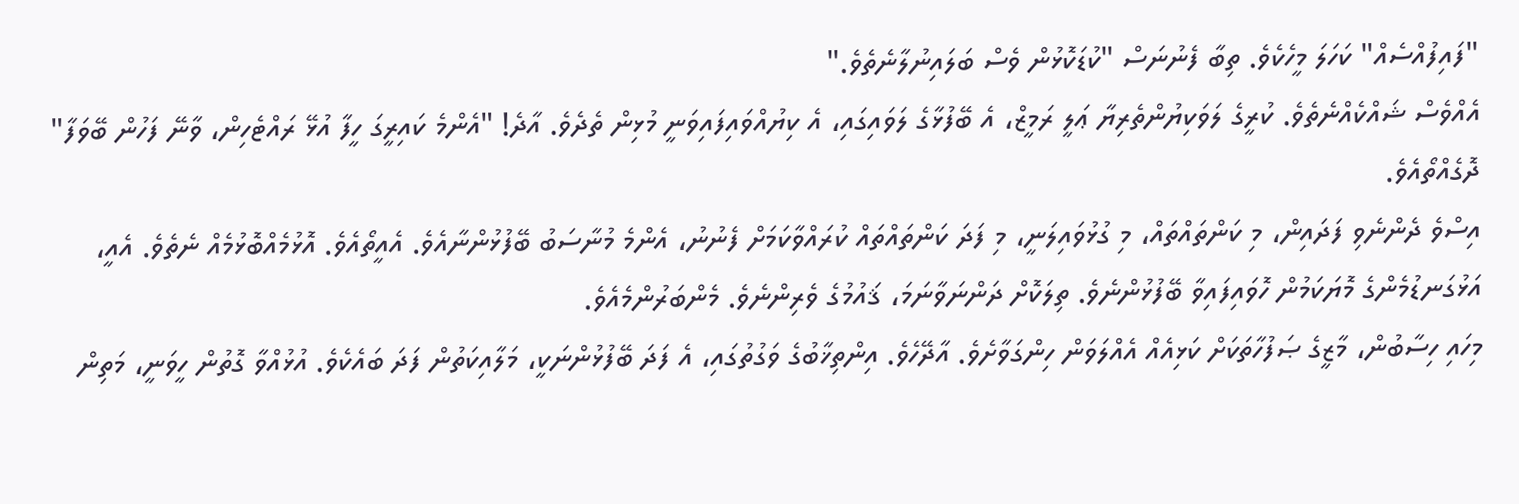"ފައިފުއްސެއް" ކަހަލަ މީހެކެވެ. ތިބާ ފެނުނަސް "ކުޑަކޮޅުން ވެސް ބަލައިނުލާނެތެވެ."
އެއްވެސް ޝައްކެއްނެތެވެ. ކުރީގެ ލަވަކިޔުންތެރިޔާ ޢަލީ ރަމީޒް، އެ ބޭފުޅާގެ ލަވައިގައި، އެ ކިޔުއްވައިފައިވަނީ މުޅިން ތެދެވެ. އާދެ! "އެންމެ ކައިރީގަ ހީފާ އުޅޭ ރައްޓެހިން، ވާނޭ ފަހުން ބޭވަފާ" ދޮގެއްތޯއެވެ.
އިސްވެ ދެންނެވި ފަދައިން، މި ކަންތައްތައް، މި ގުޅުވައިލަނީ، މި ފަދަ ކަންތައްތައް ކުރައްވާކަމަށް ފެނުނު، އެންމެ މުނާސަބު ބޭފުޅުންނާއެވެ. އެއީތޯއެވެ. އޮޅުމެއްބޮޅުމެއް ނެތެވެ. އެއީ، އަޅުގަނޑުމެންގެ މޮޔަކަމުން ހޮވައިފައިވާ ބޭފުޅުންނެވެ. ތިލަކޮށް ދަންނަވާނަމަ، ޤައުމުގެ ވެރިންނެވެ. މެންބަރުންމެއެވެ.
މިހައި ހިސާބުން، މާޒީގެ ޞަފުހާތަކަށް ކަޅިއެއް އެއްލަވަން ހިންގަވާށެވެ. އާދޭހެވެ. އިންތިޚާބުގެ ވަގުތުގައި، އެ ފަދަ ބޭފުޅުންނަކީ، މަލާއިކަތުން ފަދަ ބައެކެވެ. އުޅުއްވާ ގޮތުން ހީވަނީ، މަތިން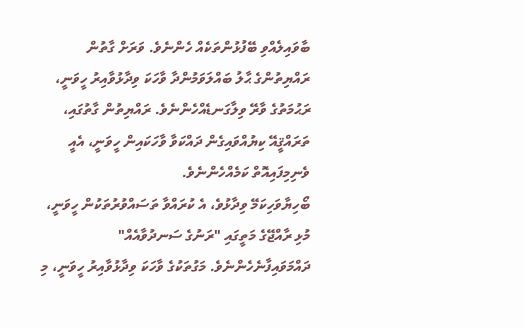ބާވައިލެއްވި ބޭފުޅުންތަކެއް ހެންނެވެ. ވަރަށް ގާތުން ރައްޔިތުންގެ ޙާލު ބައްލަވަމުންދާ ވާހަކަ ވިދާޅުވާއިރު ހީވަނީ، ރަޙުމަތުގެ ވާރޭ ވިލާގަނޑެއްހެންނެވެ. ރައްޔިތުން ގާތުގައި، ތަރައްޤީއޭ ކިޔުއްވައިގެން ދައްކަވާ ވާހަކައިން ހީވަނީ، އެއީ ވެނިމިފައިއޮތް ކަމެއްހެންނެވެ.
ބޯހިޔާވަހިކަމޭ ވިދާޅުވެ، އެ ކުރައްވާ ތަސައްވުރުތަކުން ހީވަނީ، މުޅި ރާއްޖޭގެ މަތީގައި "ރަނުގެ ސަނދުވާއެއް" ދައްމަވައިފާނެހެންނެވެ. މަގުތަކުގެ ވާހަކަ ވިދާޅުވާއިރު ހީވަނީ، މި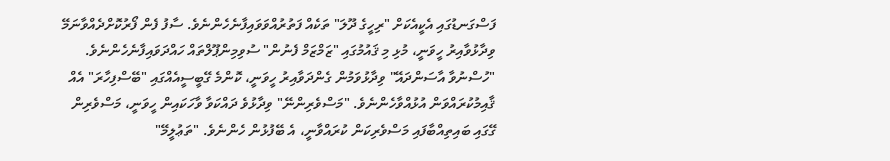ފަސްގަނޑުގައި އެކީއެކަށް "ރިހީގެ ދޫލަ" ތަކެއް ފަތުރުއްވަވައިފާނެހެންނެވެ. ސާފު ފެން ފޯރުކޮށްދެއްވާނަމޭ ވިދާޅުވާއިރު ހީވަނީ، މުޅި މި ޤައުމުގައި "ޒަމްޒަމް ފެނުން" ސުވިމިންޕޫލްތައް ހައްދަވައިފާނެހެންނެވެ. "ހުސްނުވާ އާސަންދައޭ" ވިދާޅުވަމުން ގެންދަވާއިރު ހީވަނީ، ކޮންމެ ގޭބީސީއެއްގައި "ބޭސްފިހާރަ" އެއް ޤާއިމުކުރައްވަން އުޅުއްވާހެންނެވެ. "މަސްވެރިންނޭ" ވިދާޅުވެ ދައްކަވާ ވާހަކައިން ހީވަނީ، މަސްވެރިން ގޭގައި ބައިތިއްބާފައި މަސްވެރިކަން ކުރައްވާނީ، އެ ބޭފުޅުން ހެންނެވެ. "ތަޢުލީމޭ"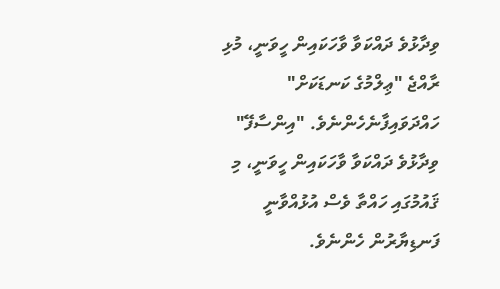ވިދާޅުވެ ދައްކަވާ ވާހަކައިން ހީވަނީ، މުޅި ރާއްޖެ "ޢިލްމުގެ ކަނޑަކަށް" ހައްދަވައިފާނެހެންނެވެ. "އިންސާފޭ" ވިދާޅުވެ ދައްކަވާ ވާހަކައިން ހީވަނީ، މި ޤައުމުގައި ހައްތާ ވެސް އުޅުއްވާނީ ފަނޑިޔާރުން ހެންނެވެ.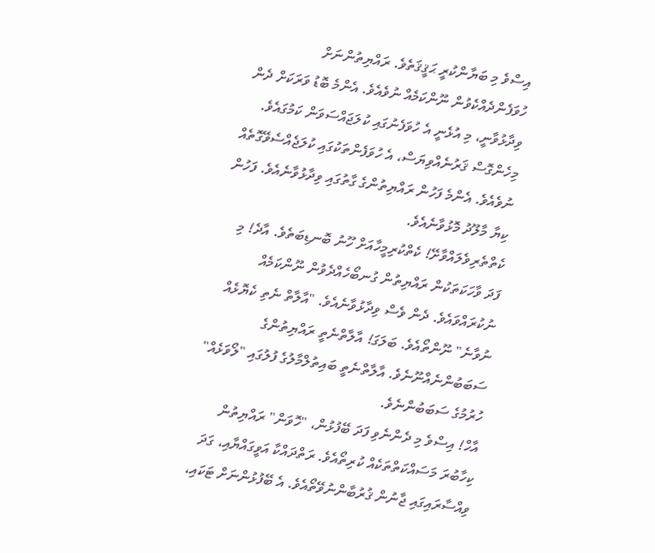އިސްވެ މި ބަޔާންކުރީ ޙަޤީޤަތެވެ. ރައްޔިތުންނަށް ހުވަފެންދެއްކެވުން ނޫންކަމެއް ނުވެއެވެ. އެންމެ ބޮޑު ވަރަކަށް ދެން ވިދާޅުވާނީ، މި އުޅެނީ އެ ހުވަފެނުގައި ކުލަޖައްސަވަން ކަމުގައެވެ. މިހެންގޮސް ޤަރުނެއްވިޔަސް، އެ ހުވަފެންތަކުގައި ކުލަޖެއްސެވޭގޮތެއް ނުވެއެވެ. އެންމެ ފަހުން ރައްޔިތުންގެ ގާތުގައި ވިދާޅުވާނެއެވެ. ފަހުން ކިޔާ މާލޫދު މޮޅުވާނެއެވެ.
ކެތްތެރިވެލައްވާށޭ! ކެތްކުރިމީހާއަށް ހޫނު ބޮނޑިބަތެވެ. އާދެ! މި ފަދަ ވާހަކަތަކުން ރައްޔިތުން ގުނބޯހެއްދެވުން ނޫންކަމެއް ނުކުރައްވައެވެ. ދެން ވެސް ވިދާޅުވާނެއެވެ. "އާލާތް ނެތި ކެޔޮޅެއް ނުވާނެ" ނޫންތޯއެވެ. ބަލަގަ! އާލާތްނެތީ ރައްޔިތުންގެ ސަބަބުންނެއްނޫނެވެ. އާލާތްނެތީ ބައިތުލްމާލުގެ ފުލުގައި "ލޯވަޅެއް" ހުރުމުގެ ސަބަބުންނެވެ.
އާހް! އިސްވެ މި ދެންނެވި ފަދަ ބޭފުޅުން، "ހޮވަން" ރައްޔިތުން ކިހާބުރަ މަސައްކަތްތަކެއް ކުރިތޯއެވެ. ރަތްދައްކާ އަވީގައްޔާއި، ގަދަ ވިއްސާރައިގައި ޖާނުން ޤުރުބާންނުވޭތޯއެވެ. އެ ބޭފުޅުންނަށް ޓަކައި،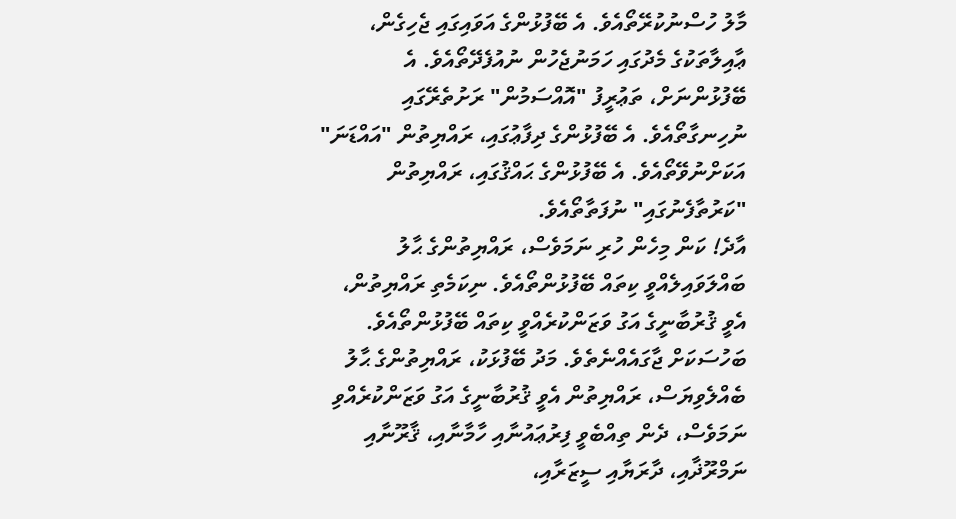މާލު ހުސްނުކުރޭތޯއެވެ. އެ ބޭފުޅުންގެ އަވައިގައި ޖެހިގެން، ޢާއިލާތަކުގެ މެދުގައި ހަމަނުޖެހުން ނުއުފެދޭތޯއެވެ. އެ ބޭފުޅުންނަށް، ތަޢުރީފު "އޮއްސަމުން" ރަށުތެރޭގައި ނުހިނގާތޯއެވެ. އެ ބޭފުޅުންގެ ދިފާޢުގައި، ރައްޔިތުން "އައްޑަނަ" އަކަށްނުވޭތޯއެވެ. އެ ބޭފުޅުންގެ ޙައްޤުގައި، ރައްޔިތުން "ކަރުތާފެނުގައި" ނުފަތާތޯއެވެ.
އާދެ! ކަން މިހެން ހުރި ނަމަވެސް، ރައްޔިތުންގެ ޙާލު ބައްލަވައިލެއްވީ ކިތައް ބޭފުޅުންތޯއެވެ. ނިކަމެތި ރައްޔިތުން، އެވީ ޤުރުބާނީގެ އަގު ވަޒަންކުރެއްވީ ކިތައް ބޭފުޅުންތޯއެވެ. ބަހުސަކަށް ޖާގައެއްނެތެވެ. މަދު ބޭފުޅަކު، ރައްޔިތުންގެ ޙާލު ބެއްލެވިޔަސް، ރައްޔިތުން އެވީ ޤުރުބާނީގެ އަގު ވަޒަންކުރެއްވި ނަމަވެސް، ދެން ތިއްބެވީ ފިރުޢައުނާއި ހާމާނާއި، ޤާރޫނާއި ނަމްރޫޛާއި، ދާރަޔާއި ސީޒަރާއި،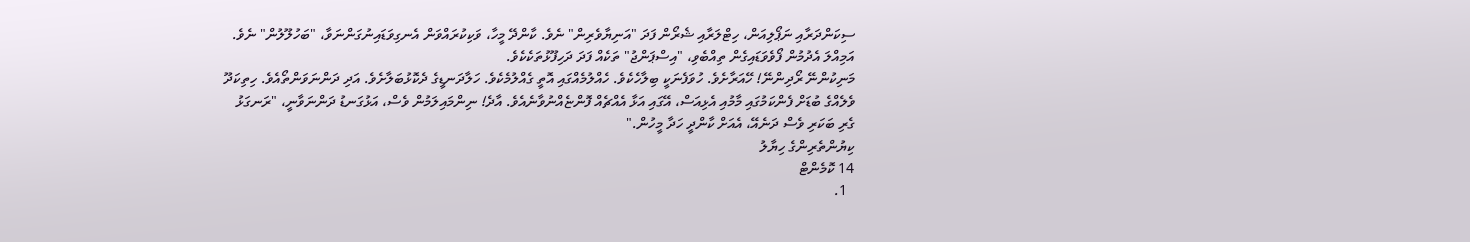ސިކަންދަރާއި ނަޕޯލިއަން، ހިޓްލަރާއި ޝެރޯން ފަދަ "އަނިޔާވެރިން" ނެވެ. ކާންދޭ މީހާ، ވަކިކުރައްވަން އެނގިވަޑައިނުގަންނަވާ، "ބަހުލޫލުން" ނެވެ. އަމިއްލަ އެދުމުން ފޯވެވަޑައިގެން ތިއްބެވި، "އިސްޕަންޖު" ތަކެއް ފަދަ ދަހިފޫޅުތަކެކެވެ.
މަނިކުންނޭ ރޯދިންނޭ! ހޭއަރާށެވެ. ހުވަފެނަކީ ބިލާހެކެވެ. ހެއްލުމެއްގައި އޮތީ ގެއްލުމެކެވެ. ހަލާދަނޑީގެ ދެކޮޅުބަލާށެވެ. އަދި ދަންނަވަންތޯއެވެ. ހިތިކަދޫ ވެލެއްގެ ބުޑަށް ފެންކަމުގައި މާމުއި އެޅިއަސް، އޭގައި އަޅާ އެއްޗެއް ފޮންޏެއްނުވާނެއެވެ. އާދެ! ނިންމައިލަމުން ވެސް، އަޅުގަނޑު ދަންނަވާނީ، "ރަނގަޅު ގެރި ބަކަރި ވެސް ދަނެއޭ، އެއަށް ކާންދީ ހަދާ މީހުން."
ކިޔުންތެރިންގެ ހިޔާލު
14 ކޮމެންޓް
  1.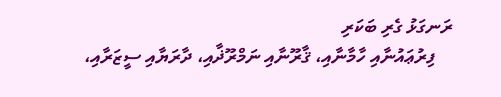ރަނގަޅު ގެރި ބަކަރި
    ފިރުޢައުނާއި ހާމާނާއި، ޤާރޫނާއި ނަމްރޫޛާއި، ދާރަޔާއި ސީޒަރާއި،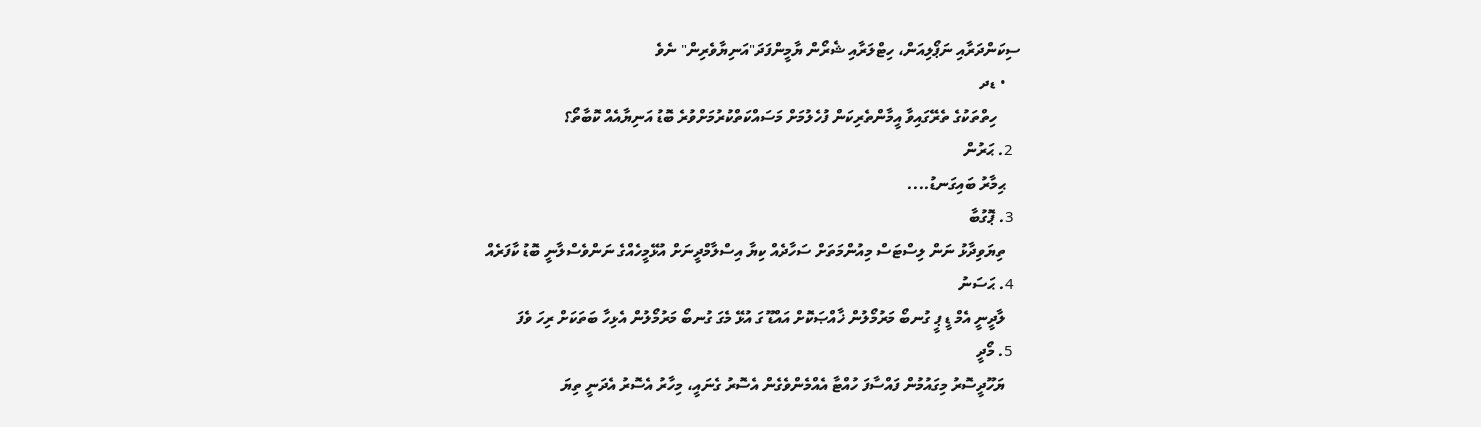ސިކަންދަރާއި ނަޕޯލިއަން، ހިޓްލަރާއި ޝެރޯން ޔާމީންފަދަ"އަނިޔާވެރިން" ނެވެ
    • ޑދ
      ހިތްތަކުގެ ތެރޭގައިވާ އީމާންތެރިކަން ފުހެލުމަށް މަސައްކަތްކުރުމަށްވުރެ ބޮޑު އަނިޔާއެއް ކޮބާތޯ؟
  2. ޙަރުން
    ޙިމާރު ބައިގަނޑު....
  3. ޕޮގުބާ
    ތިޔަވިދާޅު ނަން ލިސްޓަސް މިއުންމަތަށް ސަހާދެއް ކިޔާ އިސްލާމްދީނަށް އުޅޭމީހެއްގެ ނަންވެސްލާނީ ބޮޑު ކާފަރެއް
  4. ޙަސަނު
    ލާދީނީ އެމް ޑީ ޕީ ގުނބޯ މަރުމޯލުން ޚާއްޞަކޮށް އައްޑޫ ގަ އުޅޭ މެގަ ގުނބޯ މަރުމޯލުން އެޅިހާ ބަތަކަށް ރިހަ ވެފަ
  5. މޯދީ
    ޔަހޫދީސޮރު މިގައުމުން ފައްސާފަ ހުއްޓާ އެއްމެންވެގެން އެސޮރު ގެނައީ، މިހާރު އެސޮރު އެދަނީ ތިޔަ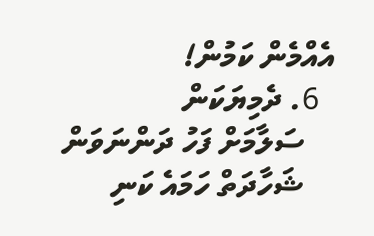އެއްމެން ކަމުން!
  6. ދެމިޔަކަން
    ސަލާމަށް ފަހު ދަންނަވަން
    ޝަހާދަތް ހަމައެ ކަނި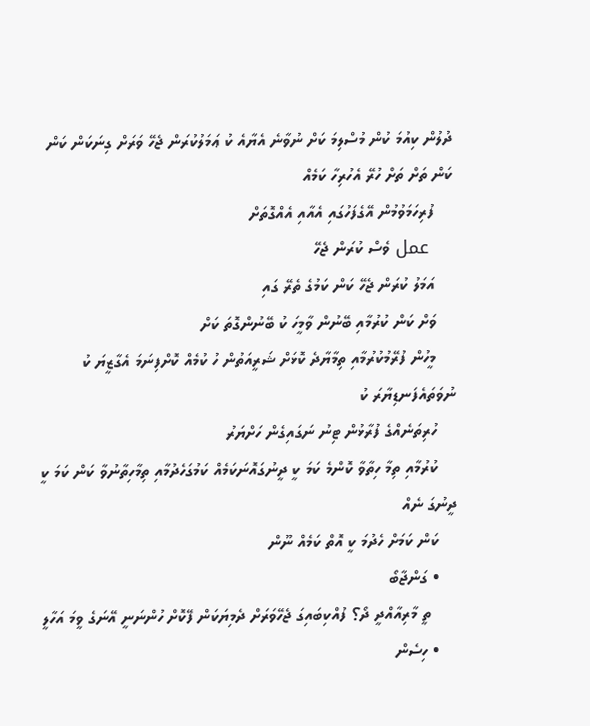ދުލުން ކިއުމަ ކުން މުސްލިމަ ކަށް ނުވާނެ އެޔާއެ ކު ޢަމަލުކުރަން ޖެހޭ ވަރަށް ގިނަކަން ކަން ކަން ތަށް ތަށް ހުރޭ އެހުރިހާ ކަމެއް
    ފުރިހަމަވުމުން އޭގެފަހުގައި އެއާއި އެއްގޮތަށް
    عمل ވެސް ކުރަން ޖެހޭ
    އަމަލު ކުރަން ޖެހޭ ކަން ކަމުގެ ތެރޭ ގައި
    ވަށް ކަން ކުރުމާއި ބޭނުން ވާމީހަ ކު ބޭނުންގޮތަ ކަށް
    މީހުން ފުރޭމުކުރުމާއި ތިމާޔާދެ ކޮޅަށް ޝަރީއަތުން ހު ކުމެއް ކޮށްފިނަމަ އެގާޒީޔަ ކު ނުވަތައެފަނޑިޔާރަ ކު
    ހުރިތަނެއްގެ ފުރާޅުން ޓިނު ނަގައިގެން ހަށްޔަރު
    ކުރުމާއި ތިމާ ހިތާވާ ކޮންމެ ކަމަ ކީ ދީނުގައޮނަކަމެއް ކަމުގަހެދުމާއި ތިމާހިތާނުވާ ކަން ކަމަ ކީ ދީނުގަ ނެއް
    ކަން ކަމަށް ހެދުމަ ކީ އޮތް ކަމެއް ނޫން
    • ގަންޖާބޯ
      ތީ މާރިއާއްދީ ދޯ؟ ފުއްކިބައިގަ ޖެހޭވަރަށް ދެމިޔަކަން ފޭކޮށް ހުންނަނީ އޭނަގެ ވީމަ އަހާލީ
    • ހިސެން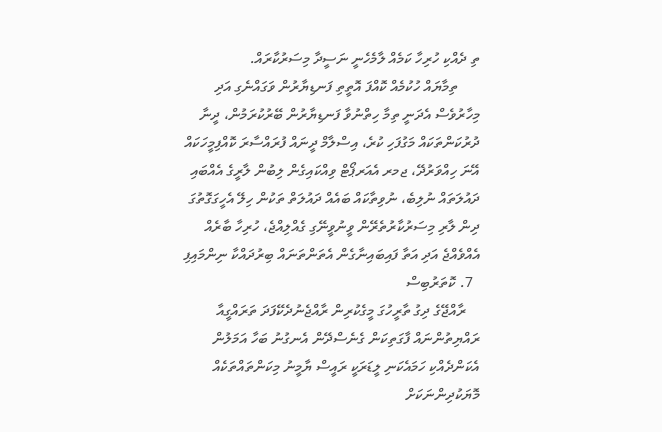ތި ދެއްކި ހުރިހާ ކަމެއް ލާމެހެނީ ނަސީދާ މިސަރުކާރައް.
      ތިމާޔައް ހުކުމެއް ކޮއްފަ އޮތީތި ފަނޑިޔާރުން ވަގައްނެގި އަދި މިހާރުވެސް އެދަނީ ތިމާ ހިތްނުވާ ފަނޑިޔާރުން ބޭރުކުރަމުން، ދީނާ ދުރުކަންތަކައް މަގުފަހި ކުރެ، އިސްލާމް ދީނައް ފުރައްސާރަ ކޮއްފިމީހަކައް އޭނަ ހިއްވަރުދޭ، ޖމރ އެއަރޕޯޓް ވިއްކައިގެން ލިބުން ލާރީގެ އެއްބައި ދައުލަތައް ނުލިބެ، ނުވިތާކައް ބައެއް ދައުލަތް ތަކުން ހިލޭ އެހީގަގޮތުގަ ދިން ލާރި މިސަރުކާރުތެރޭން ވީނުވީނޭގި ގެއްލިއްޖެ، ހުރިހާ ބާރެއް އެއްވެއްޖެ އަދި އަތާ ފައިބައިނާގެން އެތަންތަނައް ބިރުދައްކާ ނިންމައިފި
  7. ކޮތަރުބިސް
    ރާއްޖޭގެ ދިގު ތާރީހުގަ މީގެކުރިން ރާއްޖެނުދެކޭފަދަ ތަރައްގީއާ ރައްޔިތުންނައް ފާގަތިކަން ގެނެސްދޭން އެނގުނު ބަހާ އަމަލުން އެކަންދެއްކި ހަމައެކަނި ލީޑަރަކީ ރައީސް ޔާމީނު މިކަންތައްތަކެއް މޮޔަކުދިންނަކަށް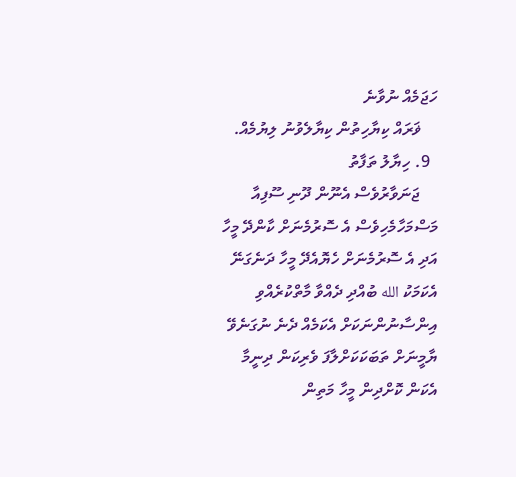ހަޖަމެއް ނުވާނެ
    ޥަރައް ކިޔާހިތުން ކިޔާލެވުނު ލިޔުމެއް.
  9. ހިޔާލު ތަފާތު
    ޖަނަވާރުވެސް އެނޫން ދޫނި ސޫފިއާ މަސްމަހާމެހިވެސް އެ ސޮރުމެނަށް ކާންދޭ މީހާ އަދި އެ ސޮރުމެނަށް ހެޔޮއެދޭ މީހާ ދަނެގަނޭ އެކަމަކު الله ބުއްދި ދެއްވާ މާތްކުރެއްވި އިންސާނުންނަކަށް އެކަމެއް ދެނެ ނުގަނެވޭ ޔާމީނަށް ތަބަކަކަށްލާފަ ވެރިކަން ދިނީމާ އެކަން ކޮށްދިން މީހާ މަތިން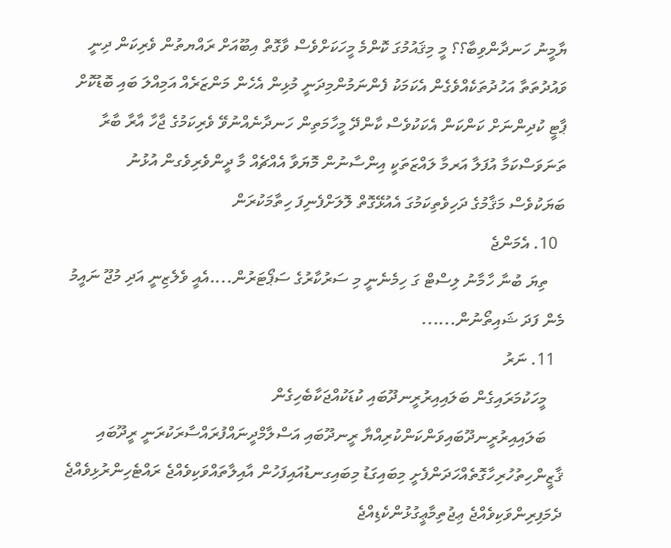ޔާމީނު ހަނދާންވިބާ؟؟ މީ މިޤައުމުގަ ކޮންމެ މީހަކަށްވެސް ވާގޮތް އިބޫއަށް ރައްޔތުން ވެރިކަން ދިނީ ވައުދުތަތާ އަހުދުތަކެއްވެގެން އެކަމަކު ފެންނަމުންމިދަނީ މުޅިން އެހެން މަންޒަރެއް އަމިއްލަ ބައި ބޮޑުކޮށް ޕާޓީ ކުދިންނަށް ކަންކަން އެކަކުވެސް ކާންދޭ މީހާމަތިން ހަނދާނެއްނުވޭ ވެރިކަމުގެ ޖާހާ އާރާ ބާރާ ތަނަވަސްކަމާ އުފަލާ އަރމާ ލައްޒަތަކީ އިންސާނުން މޮޔަވާ އެއްޗެއް މާ ދީންވެރިވެގން އުޅުނު ބަޔަކުވެސް މަޤާމުގެ ދަހިވެތިކަމުގަ އެއުޅޭގޮތް ލޮލަށްފެނިފަ ހިތާމަކުރަން
  10. އެމަންޖެ
    ތިޔަ ބުނާ ހާމާނު ލިސްޓް ގަ ހިމެނެނީ މި ސަރުކާރުގެ ސަޕޯޓަރުން....އެއީ ވެލެޒިނީ އަދި މުޖޫ ނައީމު މެން ފަދަ ޝައިތޯނުން......
  11. ނަރު
    މީހަކުމަރައިގެން ބަލައިއިރުރީނދޫބައި ކުޑަކުއްޖަކާބެހިގެން
    ބަލައިއިރުރީނދޫބައިވަންކަންކުރިއްޔާ ރީނދޫބައި އަސްލާމްދީނައްފުރައްސާރަކުރަނީ ރީދޫބައި ޤާޒީންހިތުހުރިހާގޮތެއްހަދަންފެށީ މިބައިގަޑު މިބައިގނޑުއައިފަހުން އާއިލާތައްވަކިވެއްޖެ ރައްޓެހިންރުޅިވެއްޖެ ދެމަފިރިންވަކިވެއްޖެ ޢިޖުތިމާޢީގުޅުންކެޑިއްޖެ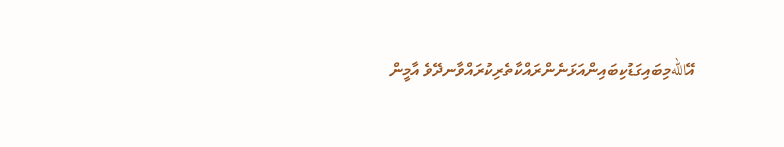އޭاللهމިބައިގަޑުކިބައިންއަޅަނެންރައްކާތެރިކުރައްވާނދޭވެ އާމީން